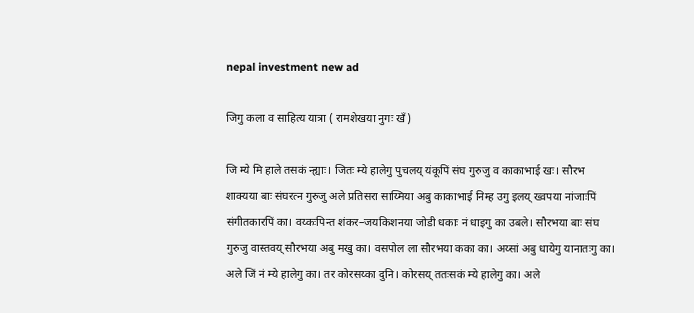nepal investment new ad

जिगु कला व साहित्य यात्रा ( रामशेखया नुगः खँ )

जि म्ये मि हाले तसकं न्ह्याः। जितः म्ये हालेगु पुचलय् यंकूपिं संघ गुरुजु व काकाभाई खः। सौरभ शाक्यया बाः संघरत्न गुरुजु अले प्रतिसरा साय्मिया अबु काकाभाई निम्ह उगु इलय् ख्वपया नांजाःपिं संगीतकारपिं का। वय्कःपिन्त शंकर–जयकिशनया जोडी धकाः नं धाइगु का उबले। सौरभया बाः संघ गुरुजु वास्तवय् सौरभया अबु मखु का। वसपोल ला सौरभया कका का। अय्सां अबु धायेगु यानातःगु का।
अले जिं नं म्ये हालेगु का। तर कोरसय्का दुनि। कोरसय् ततःसकं म्ये हालेगु का। अले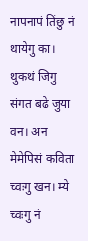नापनापं तिंछु नं थायेगु का। थुकथं जिगु संगत बढे जुया वन। अन मेमेपिसं कविता च्वःगु खन। म्ये च्वःगु नं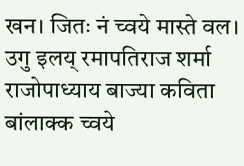खन। जितः नं च्वये मास्ते वल। उगु इलय् रमापतिराज शर्मा राजोपाध्याय बाज्या कविता बांलाक्क च्वये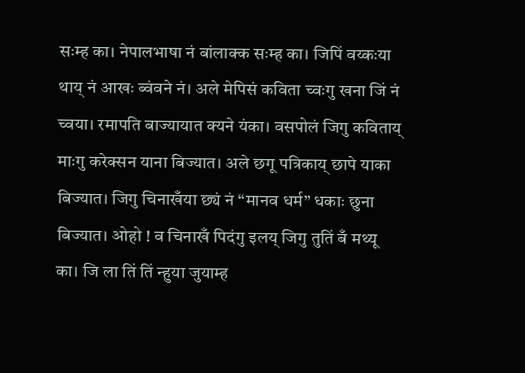सःम्ह का। नेपालभाषा नं बांलाक्क सःम्ह का। जिपिं वय्कःया थाय् नं आखः ब्वंवने नं। अले मेपिसं कविता च्वःगु खना जिं नं च्वया। रमापति बाज्यायात क्यने यंका। वसपोलं जिगु कविताय् माःगु करेक्सन याना बिज्यात। अले छगू पत्रिकाय् छापे याका बिज्यात। जिगु चिनाखँया छ्यं नं “मानव धर्म” धकाः छुना बिज्यात। ओहो ! व चिनाखँ पिदंगु इलय् जिगु तुतिं बँ मथ्यू का। जि ला तिं तिं न्हुया जुयाम्ह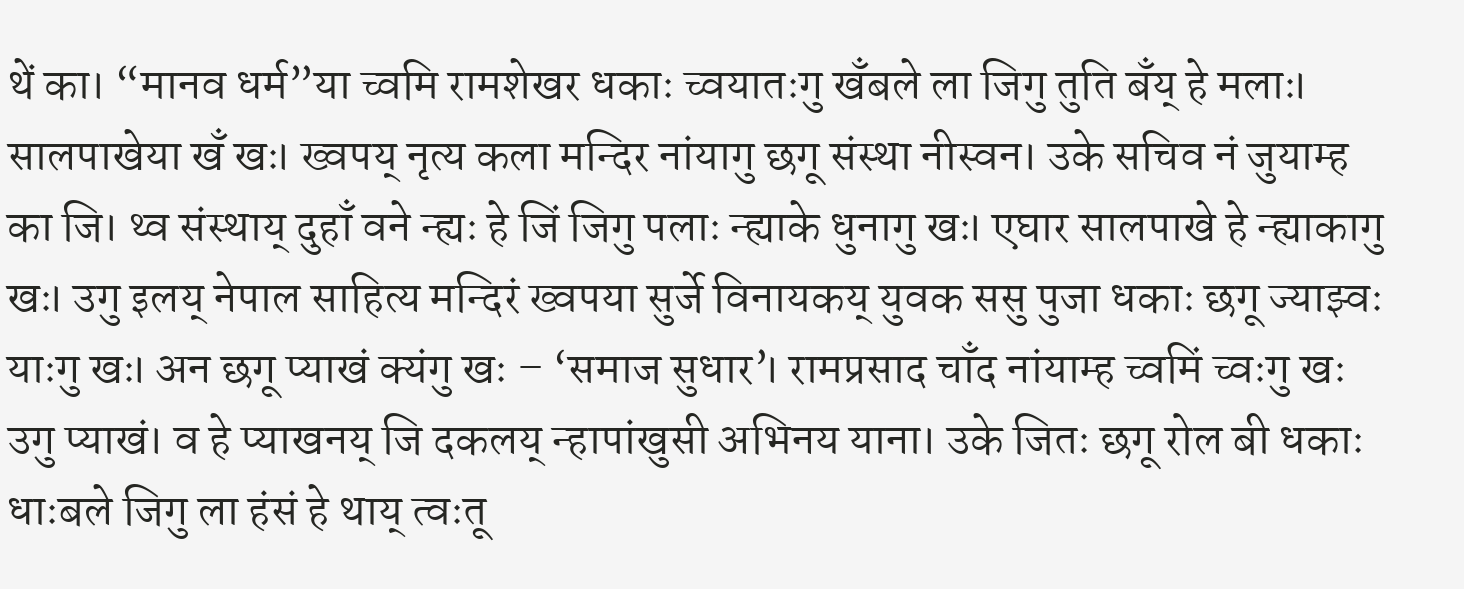थें का। “मानव धर्म”या च्वमि रामशेखर धकाः च्वयातःगु खँबले ला जिगु तुति बँय् हे मलाः।
सालपाखेया खँ खः। ख्वपय् नृत्य कला मन्दिर नांयागु छगू संस्था नीस्वन। उके सचिव नं जुयाम्ह का जि। थ्व संस्थाय् दुहाँ वने न्ह्यः हे जिं जिगु पलाः न्ह्याके धुनागु खः। एघार सालपाखे हे न्ह्याकागु खः। उगु इलय् नेपाल साहित्य मन्दिरं ख्वपया सुर्जे विनायकय् युवक ससु पुजा धकाः छगू ज्याझ्वः याःगु खः। अन छगू प्याखं क्यंगु खः – ‘समाज सुधार’। रामप्रसाद चाँद नांयाम्ह च्वमिं च्वःगु खः उगु प्याखं। व हे प्याखनय् जि दकलय् न्हापांखुसी अभिनय याना। उके जितः छगू रोल बी धकाः धाःबले जिगु ला हंसं हे थाय् त्वःतू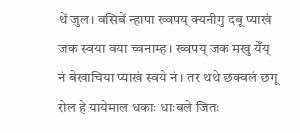थें जुल। वसिबें न्हापा ख्वपय् क्यनीगु दबू प्याखं जक स्वया वया च्वनाम्ह। ख्वपय् जक मखु येँय् नं बेखाचिया प्याखं स्वये नं। तर थथे छक्वलं छगू रोल हे यायेमाल धकाः धाःबले जितः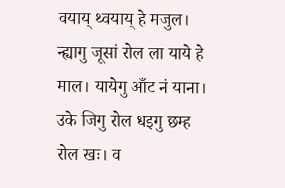वयाय् थ्वयाय् हे मजुल। न्ह्यागु जूसां रोल ला याये हे माल। यायेगु आँट नं याना। उके जिगु रोल धइगु छम्ह रोल खः। व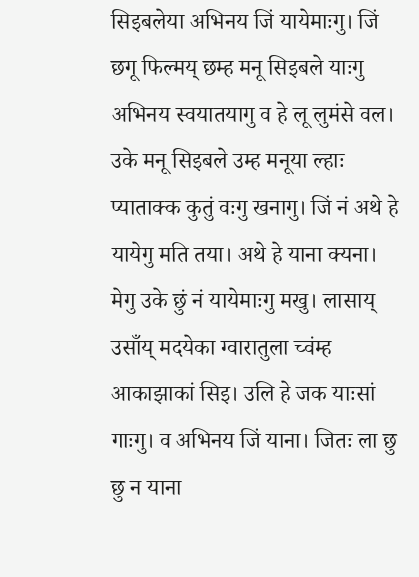सिइबलेया अभिनय जिं यायेमाःगु। जिं छगू फिल्मय् छम्ह मनू सिइबले याःगु अभिनय स्वयातयागु व हे लू लुमंसे वल। उके मनू सिइबले उम्ह मनूया ल्हाः प्याताक्क कुतुं वःगु खनागु। जिं नं अथे हे यायेगु मति तया। अथे हे याना क्यना। मेगु उके छुं नं यायेमाःगु मखु। लासाय् उसाँय् मदयेका ग्वारातुला च्वंम्ह आकाझाकां सिइ। उलि हे जक याःसां गाःगु। व अभिनय जिं याना। जितः ला छु छु न याना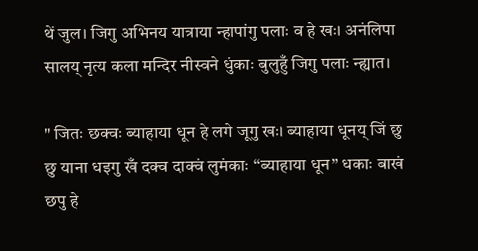थें जुल। जिगु अभिनय यात्राया न्हापांगु पलाः व हे खः। अनंलिपा सालय् नृत्य कला मन्दिर नीस्वने धुंकाः बुलुहुँ जिगु पलाः न्ह्यात।

" जितः छक्वः ब्याहाया धून हे लगे जूगु खः। ब्याहाया धूनय् जिं छु छु याना धइगु खँ दक्व दाक्वं लुमंकाः “ब्याहाया धून” धकाः बाखं छपु हे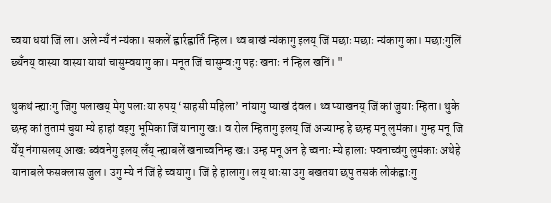च्वया धयां जिं ला। अले न्यँ नं न्यंका। सकलें ह्वार्रह्वार्ति न्हिल। थ्व बाखं न्यंकागु इलय् जिं मछाः मछाः न्यंकागु का। मछाःगुलिं छ्यँनय् वास्या वास्या यायां चासुम्वयागु का। मनूत जिं चासुम्वःगु पहः खनाः नं न्हिल खनिं। "

थुकथं न्ह्याःगु जिगु पलाखय् मेगु पलाःया रुपय् ‘साहसी महिला’ नांयागु प्याखं दंवल। थ्व प्याखनय् जिं कां जुयाः म्हिता। थुके छम्ह कां तुतामं चुया म्ये हाहां वइगु भूमिका जिं यानागु खः। व रोल म्हितागु इलय् जिं अज्याम्ह हे छम्ह मनू लुमंका। गुम्ह मनू जि येँय् नंगासलय् आखः ब्वंवनेगु इलय् लँय् न्ह्याबलें खनाच्वनिम्ह खः। उम्ह मनू अन हे च्वनाः म्ये हालाः फ्वनाच्वंगु लुमंकाः अथेहे यानाबले फसक्लास जुल। उगु म्ये नं जिं हे च्वयागु। जिं हे हालागु। लय् धाःसा उगु बखतया छपु तसकं लोकंह्वाःगु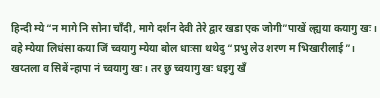हिन्दी म्ये “न मागे नि सोना चाँदी, मागे दर्शन देवी तेरे द्वार खडा एक जोगी”पाखें ल्ह्यया कयागु खः। वहे म्येया लिधंसा कया जिं च्वयागु म्येया बोल धाःसा थथेदु “प्रभु लेउ शरण म भिखारीलाई”। खय्तला व सिबें न्हापा नं च्वयागु खः। तर छु च्वयागु खः धइगु खँ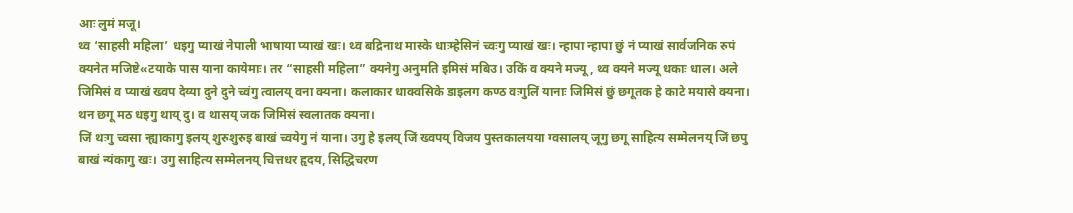आः लुमं मजू।
थ्व ‘साहसी महिला’ धइगु प्याखं नेपाली भाषाया प्याखं खः। थ्व बद्रिनाथ मास्के धाःम्हेसिनं च्वःगु प्याखं खः। न्हापा न्हापा छुं नं प्याखं सार्वजनिक रुपं क्यनेत मजिष्टे«टयाके पास याना कायेमाः। तर “साहसी महिला” क्यनेगु अनुमति इमिसं मबिउ। उकिं व क्यने मज्यू, थ्व क्यने मज्यू धकाः धाल। अले जिमिसं व प्याखं ख्वप देय्या दुने दुने च्वंगु त्वालय् वना क्यना। कलाकार धाक्वसिके डाइलग कण्ठ वःगुलिं यानाः जिमिसं छुं छगूतक हे काटे मयासे क्यना। थन छगू मठ धइगु थाय् दु। व थासय् जक जिमिसं स्वलातक क्यना।
जिं थःगु च्वसा न्ह्याकागु इलय् शुरुशुरुइ बाखं च्वयेगु नं याना। उगु हे इलय् जिं ख्वपय् विजय पुस्तकालयया ग्वसालय् जूगु छगू साहित्य सम्मेलनय् जिं छपु बाखं न्यंकागु खः। उगु साहित्य सम्मेलनय् चित्तधर हृदय, सिद्धिचरण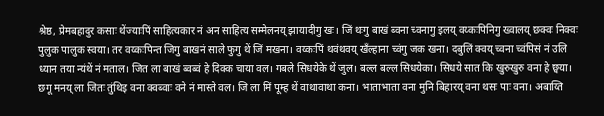श्रेष्ठ, प्रेमबहादुर कसाः थेंज्याःपिं साहित्यकार नं अन साहित्य सम्मेलनय् झायादीगु खः। जिं थःगु बाखं ब्वना च्वनागु इलय् वय्कःपिनिगु ख्वालय् छक्वः निक्वः पुलुक पालुक स्वया। तर वय्कःपिन्त जिगु बाखनं साले फुगु थें जिं मखना। वय्कःपिं थवंथवय् खँल्हाना च्वंगु जक खना। दबुलिं क्वय् च्वना च्वंपिसं नं उलि ध्यान तया न्यंथें नं मताल। जित ला बाखं ब्वब्वं हे दिक्क चाया वल। गबले सिधयेके थें जुल। बल्ल बल्ल सिधयेका। सिधये सात कि खुरुखुरु वना हे छ्वया। छगू मनय् ला जितः तुंथिइ वना क्वब्वाः वने नं मास्ते वल। जि ला मिं पूम्ह थें वाथावाथा कना। भाताभाता वना मुनि बिहारय् वना थसः पाः वना। अबाय्ति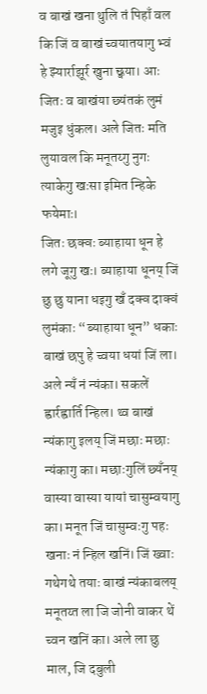व बाखं खना थुलि तं पिहाँ वल कि जिं व बाखं च्वयातयागु भ्वं हे झ्यार्राझूर्र खुना छ्वया। आः जितः व बाखंया छ्यंतकं लुमं मजुइ धुंकल। अले जितः मति लुयावल कि मनूतय्गु नुगः त्याकेगु खःसा इमित न्हिके फयेमाः।
जितः छक्वः ब्याहाया धून हे लगे जूगु खः। ब्याहाया धूनय् जिं छु छु याना धइगु खँ दक्व दाक्वं लुमंकाः “ब्याहाया धून” धकाः बाखं छपु हे च्वया धयां जिं ला। अले न्यँ नं न्यंका। सकलें ह्वार्रह्वार्ति न्हिल। थ्व बाखं न्यंकागु इलय् जिं मछाः मछाः न्यंकागु का। मछाःगुलिं छ्यँनय् वास्या वास्या यायां चासुम्वयागु का। मनूत जिं चासुम्वःगु पहः खनाः नं न्हिल खनिं। जिं ख्वाः गथेगथे तयाः बाखं न्यंकाबलय् मनूतय्त ला जि जोनी वाकर थें च्वन खनिं का। अले ला छु माल, जि दबुली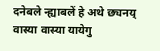दनेबले न्ह्याबलें हे अथे छ्यनय् वास्या वास्या यायेगु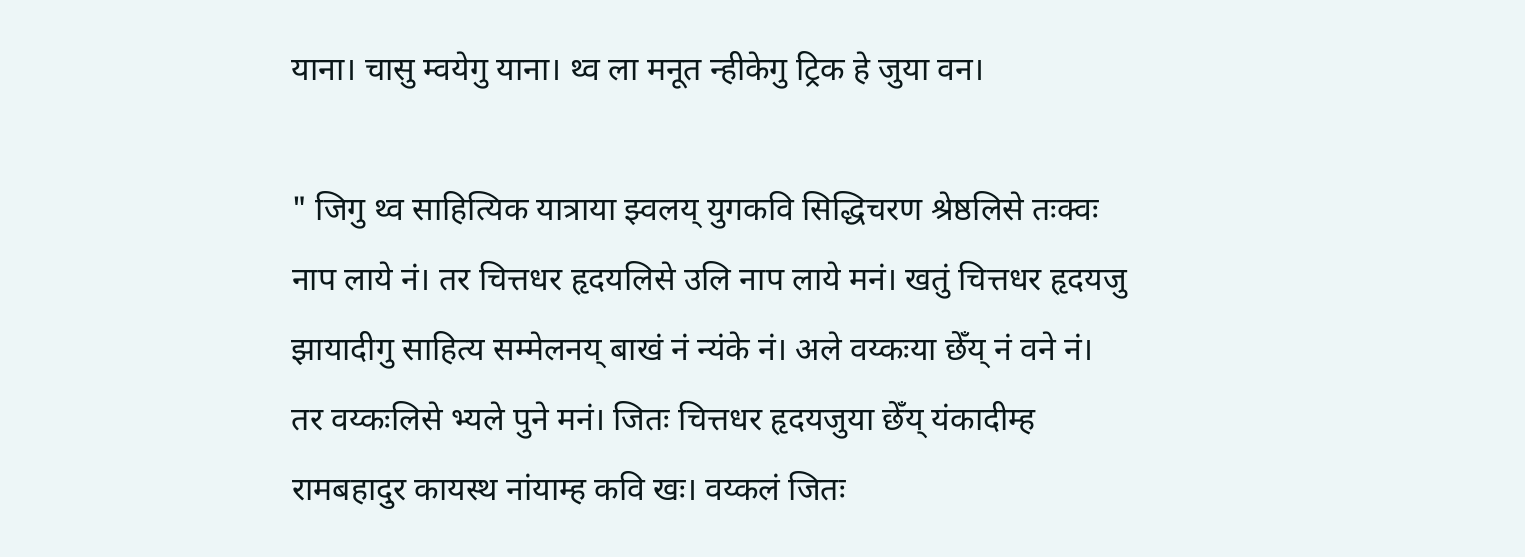याना। चासु म्वयेगु याना। थ्व ला मनूत न्हीकेगु ट्रिक हे जुया वन।

" जिगु थ्व साहित्यिक यात्राया झ्वलय् युगकवि सिद्धिचरण श्रेष्ठलिसे तःक्वः नाप लाये नं। तर चित्तधर हृदयलिसे उलि नाप लाये मनं। खतुं चित्तधर हृदयजु झायादीगु साहित्य सम्मेलनय् बाखं नं न्यंके नं। अले वय्कःया छेँय् नं वने नं। तर वय्कःलिसे भ्यले पुने मनं। जितः चित्तधर हृदयजुया छेँय् यंकादीम्ह रामबहादुर कायस्थ नांयाम्ह कवि खः। वय्कलं जितः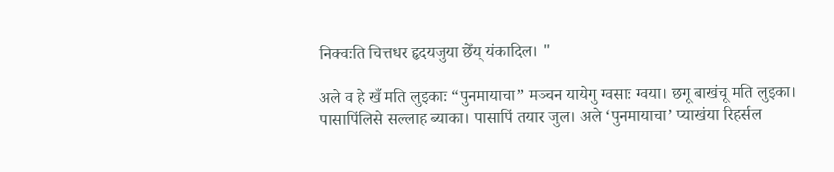निक्वःति चित्तधर हृदयजुया छेँय् यंकादिल। "

अले व हे खँ मति लुइकाः “पुनमायाचा” मञ्चन यायेगु ग्वसाः ग्वया। छगू बाखंचू मति लुइका। पासापिंलिसे सल्लाह ब्याका। पासापिं तयार जुल। अले ‘पुनमायाचा’ प्याखंया रिहर्सल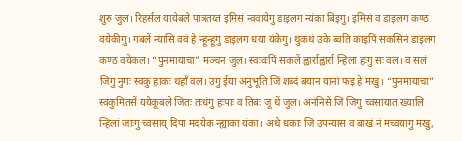शुरु जुल। रिहर्सल यायेबले पात्रतय्त इमिसं न्ववायेगु डाइलग न्यंका बिइगु। इमिसं व डाइलग कण्ठ वयेकीगु। गबलें न्यासि ववं हे न्हून्हूगु डाइलग धया यंकेगु। थुकथं उके ब्वति काइपिं सकसिनं डाइलग कण्ठ वयेकल। “पुनमायाचा” मञ्चन जुल। स्वःवःपिं सकलें ह्वार्राह्वार्रा न्हिला हःगु सः वल। व सलं जिगु नुगः स्वकु हाकः थहाँ वल। उगु ईया अनुभूति जिं शब्दं बयान यानां फइ हे मखु। “पुनमायाचा” स्वकुमितसें ययेकूबले जितः तःधंगु हःपाः व तिबः जू थें जुल। अनंनिसें जिं जिगु च्वसायात ख्यालि न्हिलां जाःगु च्वसाय् दिपा मदयेक न्ह्याका यंका। अथे धकाः जिं उपन्यास व बाखं नं मच्वयागु मखु,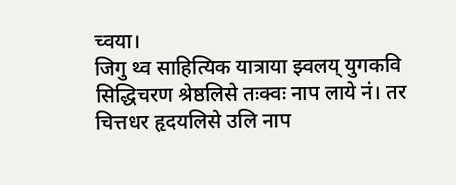च्वया।
जिगु थ्व साहित्यिक यात्राया झ्वलय् युगकवि सिद्धिचरण श्रेष्ठलिसे तःक्वः नाप लाये नं। तर चित्तधर हृदयलिसे उलि नाप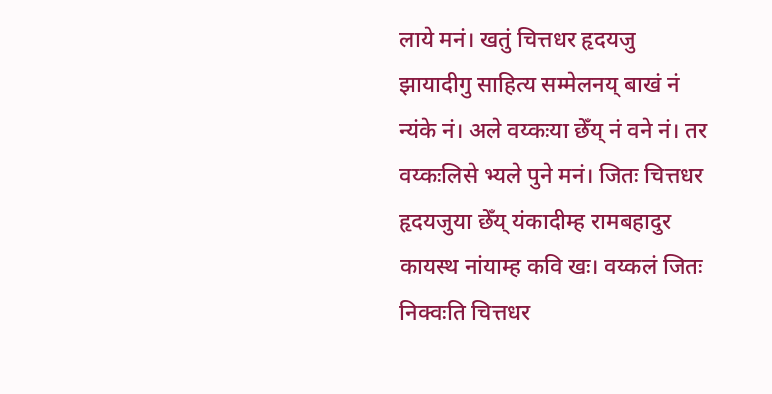लाये मनं। खतुं चित्तधर हृदयजु झायादीगु साहित्य सम्मेलनय् बाखं नं न्यंके नं। अले वय्कःया छेँय् नं वने नं। तर वय्कःलिसे भ्यले पुने मनं। जितः चित्तधर हृदयजुया छेँय् यंकादीम्ह रामबहादुर कायस्थ नांयाम्ह कवि खः। वय्कलं जितः निक्वःति चित्तधर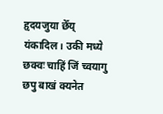हृदयजुया छेँय् यंकादिल। उकी मध्ये छक्वः चाहिं जिं च्वयागु छपु बाखं क्यनेत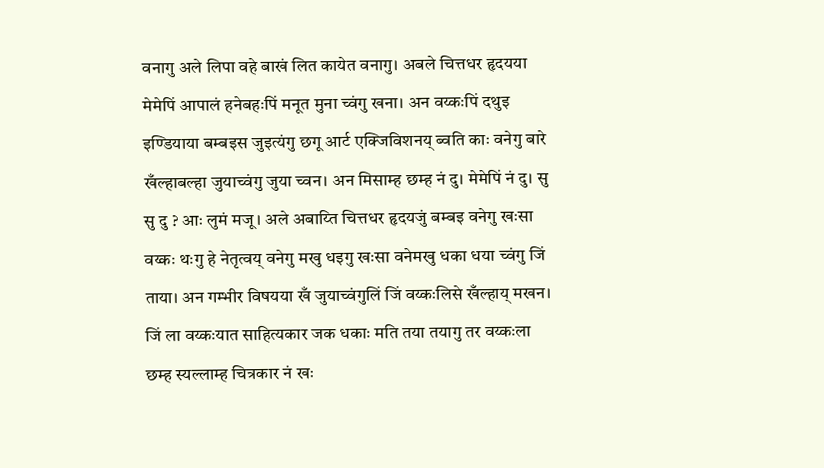वनागु अले लिपा वहे बाखं लित कायेत वनागु। अबले चित्तधर हृदयया मेमेपिं आपालं हनेबहःपिं मनूत मुना च्वंगु खना। अन वय्कःपिं दथुइ इण्डियाया बम्बइस जुइत्यंगु छगू आर्ट एक्जिविशनय् ब्वति काः वनेगु बारे खँल्हाबल्हा जुयाच्वंगु जुया च्वन। अन मिसाम्ह छम्ह नं दु। मेमेपिं नं दु। सु सु दु ? आः लुमं मजू। अले अबाय्ति चित्तधर हृदयजुं बम्बइ वनेगु खःसा वय्कः थःगु हे नेतृत्वय् वनेगु मखु धइगु खःसा वनेमखु धका धया च्वंगु जिं ताया। अन गम्भीर विषयया खँ जुयाच्वंगुलिं जिं वय्कःलिसे खँल्हाय् मखन। जिं ला वय्कःयात साहित्यकार जक धकाः मति तया तयागु तर वय्कःला छम्ह स्यल्लाम्ह चित्रकार नं खः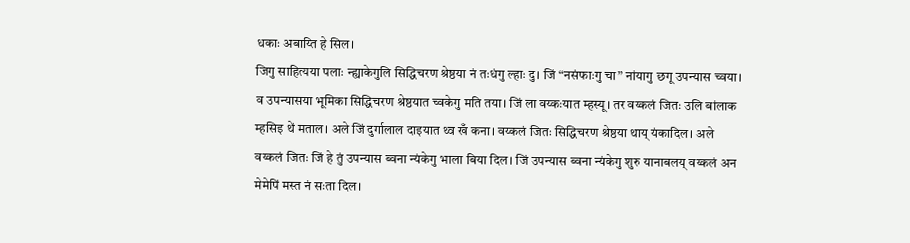धकाः अबाय्ति हे सिल।
जिगु साहित्यया पलाः न्ह्याकेगुलि सिद्धिचरण श्रेष्ठया नं तःधंगु ल्हाः दु। जिं “नसंफाःगु चा” नांयागु छगू उपन्यास च्वया। व उपन्यासया भूमिका सिद्धिचरण श्रेष्ठयात च्वकेगु मति तया। जिं ला वय्कःयात म्हस्यू। तर वय्कलं जितः उलि बांलाक म्हसिइ थें मताल। अले जिं दुर्गालाल दाइयात थ्व खँ कना। वय्कलं जितः सिद्धिचरण श्रेष्ठया थाय् यंकादिल। अले वय्कलं जितः जिं हे तुं उपन्यास ब्वना न्यंकेगु भाला बिया दिल। जिं उपन्यास ब्वना न्यंकेगु शुरु यानाबलय् वय्कलं अन मेमेपिं मस्त नं सःता दिल।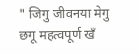" जिगु जीवनया मेगु छगू महत्वपूर्ण खँ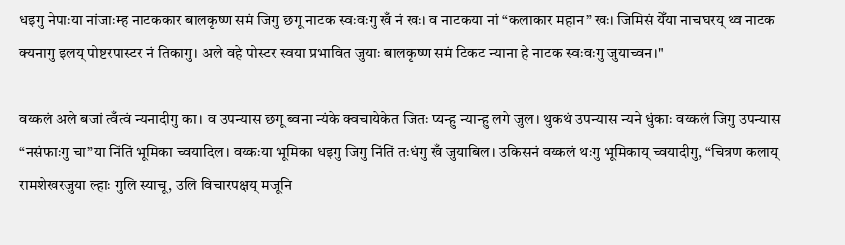धइगु नेपाःया नांजाःम्ह नाटककार बालकृष्ण समं जिगु छगू नाटक स्वःवःगु खँ नं खः। व नाटकया नां “कलाकार महान” खः। जिमिसं येँया नाचघरय् थ्व नाटक क्यनागु इलय् पोष्टरपास्टर नं तिकागु। अले वहे पोस्टर स्वया प्रभावित जुयाः बालकृष्ण समं टिकट न्याना हे नाटक स्वःवःगु जुयाच्वन।"

वय्कलं अले बजां त्वँत्वं न्यनादीगु का। व उपन्यास छगू ब्वना न्यंके क्वचायेकेत जितः प्यन्हु न्यान्हु लगे जुल। थुकथं उपन्यास न्यने धुंकाः वय्कलं जिगु उपन्यास “नसंफाःगु चा”या निंतिं भूमिका च्वयादिल। वय्कःया भूमिका धइगु जिगु निंतिं तःधंगु खँ जुयाबिल। उकिसनं वय्कलं थःगु भूमिकाय् च्वयादीगु, “चित्रण कलाय् रामशेखरजुया ल्हाः गुलि स्याचू, उलि विचारपक्षय् मजूनि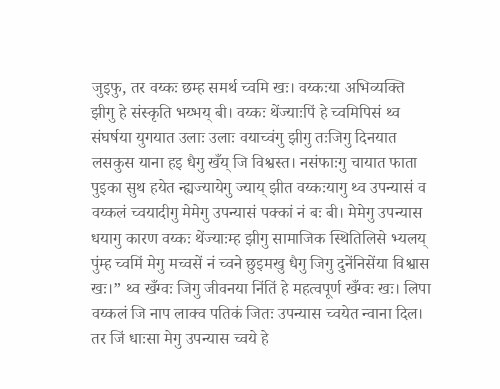जुइफु, तर वय्कः छम्ह समर्थ च्वमि खः। वय्कःया अभिव्यक्ति झीगु हे संस्कृति भय्भय् बी। वय्कः थेंज्याःपिं हे च्वमिपिसं थ्व संघर्षया युगयात उलाः उलाः वयाच्वंगु झीगु तःजिगु दिनयात लसकुस याना हइ धैगु खँय् जि विश्वस्त। नसंफाःगु चायात फाता पुइका सुथ हयेत न्ह्यज्यायेगु ज्याय् झीत वय्कःयागु थ्व उपन्यासं व वय्कलं च्वयादीगु मेमेगु उपन्यासं पक्कां नं बः बी। मेमेगु उपन्यास धयागु कारण वय्कः थेंज्याःम्ह झीगु सामाजिक स्थितिलिसे भ्यलय् पुंम्ह च्वमिं मेगु मच्वसें नं च्वने छुइमखु धैगु जिगु दुनेंनिसेंया विश्वास खः।” थ्व खँग्वः जिगु जीवनया निंतिं हे महत्वपूर्ण खँग्वः खः। लिपा वय्कलं जि नाप लाक्व पतिकं जितः उपन्यास च्वयेत न्वाना दिल। तर जिं धाःसा मेगु उपन्यास च्वये हे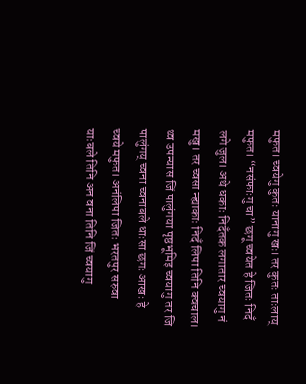मफुत। च्वयेगु कुतः यानागु खः। तर कुतः ताःलाय् मफुत। “नसंफाःगु चा” छगू च्वयेत हे जितः निदँ लगे जुल। अथे धकाः निदँतक लगातार च्वयागु नं मखु। तर च्वसा न्ह्याकाः निदँ लिपा तिनि क्वचाल। थ्व उपन्यास जिं पालुंगया पृष्ठभूमिइ च्वयागु तर जि पालुंगय् च्वना च्वनाबले धाःसा छगः आखः हे च्वये मफुत। अनंलिपा जितः भरतपुर सरुवा याःबले तिनि अन वना तिनि जिं च्वयागु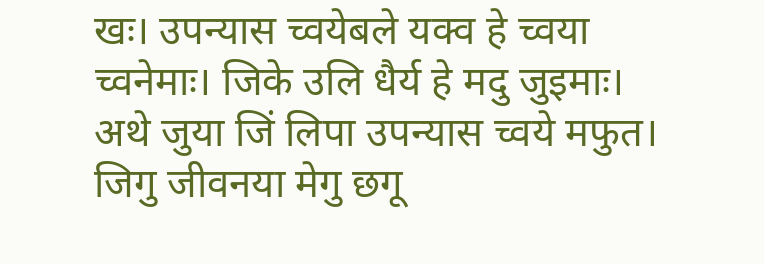खः। उपन्यास च्वयेबले यक्व हे च्वया च्वनेमाः। जिके उलि धैर्य हे मदु जुइमाः। अथे जुया जिं लिपा उपन्यास च्वये मफुत।
जिगु जीवनया मेगु छगू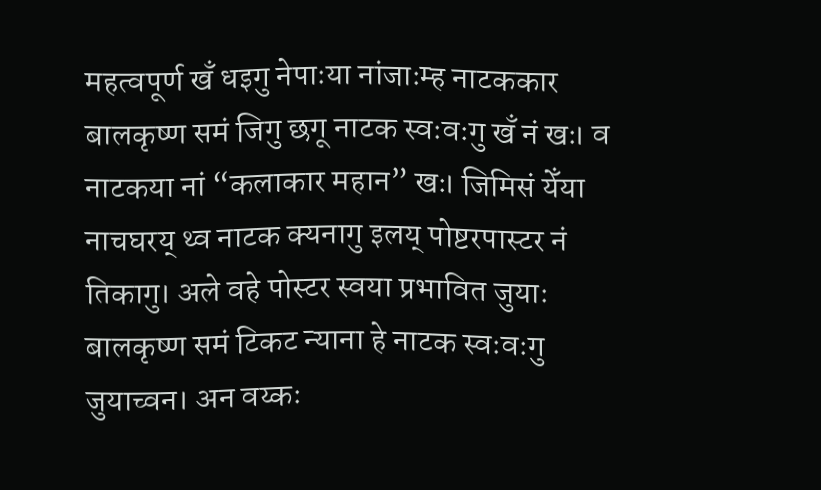महत्वपूर्ण खँ धइगु नेपाःया नांजाःम्ह नाटककार बालकृष्ण समं जिगु छगू नाटक स्वःवःगु खँ नं खः। व नाटकया नां “कलाकार महान” खः। जिमिसं येँया नाचघरय् थ्व नाटक क्यनागु इलय् पोष्टरपास्टर नं तिकागु। अले वहे पोस्टर स्वया प्रभावित जुयाः बालकृष्ण समं टिकट न्याना हे नाटक स्वःवःगु जुयाच्वन। अन वय्कः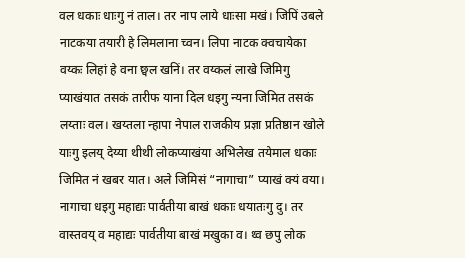वल धकाः धाःगु नं ताल। तर नाप लाये धाःसा मखं। जिपिं उबले नाटकया तयारी हे लिमलाना च्वन। लिपा नाटक क्वचायेका वय्कः लिहां हे वना छ्वल खनिं। तर वय्कलं लाखे जिमिगु प्याखंयात तसकं तारीफ याना दिल धइगु न्यना जिमित तसकं लय्ताः वल। खय्तला न्हापा नेपाल राजकीय प्रज्ञा प्रतिष्ठान खोले याःगु इलय् देय्या थीथी लोकप्याखंया अभिलेख तयेमाल धकाः जिमित नं खबर यात। अले जिमिसं “नागाचा” प्याखं क्यं वया। नागाचा धइगु महाद्यः पार्वतीया बाखं धकाः धयातःगु दु। तर वास्तवय् व महाद्यः पार्वतीया बाखं मखुका व। थ्व छपु लोक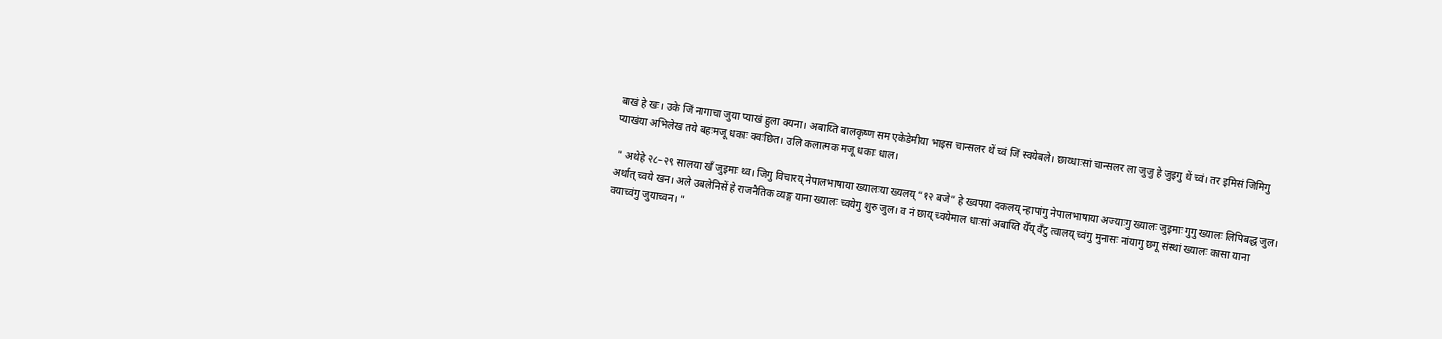बाखं हे खः। उके जिं नागाचा जुया प्याखं हुला क्यना। अबाय्ति बालकृष्ण सम एकेडेमीया भाइस चान्सलर थें च्वं जिं स्वयेबले। छाय्धाःसां चान्सलर ला जुजु हे जुइगु थें च्वं। तर इमिसं जिमिगु प्याखंया अभिलेख तये बहःमजू धकाः क्वःछित। उलि कलात्मक मजू धकाः धाल।

 " अथेहे २८–२९ सालया खँ जुइमाः थ्व। जिगु विचारय् नेपालभाषाया ख्यालःया ख्यलय् “१२ बजे” हे ख्वपया दकलय् न्हापांगु नेपालभाषाया अज्याःगु ख्यालः जुइमाः गुगु ख्यालः लिपिबद्ध जुल। अर्थात् च्वये खन। अले उबलेनिसें हे राजनैतिक व्यङ्ग याना ख्यालः च्वयेगु शुरु जुल। व नं छाय् च्वयेमाल धाःसां अबाय्ति येँय् वँटु त्वालय् च्वंगु मुनासः नांयागु छगू संस्थां ख्यालः कासा याना वयाच्वंगु जुयाच्वन। "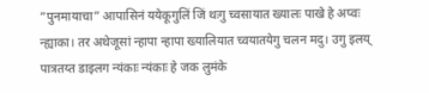“पुनमायाचा” आपासिनं ययेकूगुलिं जिं थःगु च्वसायात ख्यालः पाखे हे अप्वः न्ह्याका। तर अथेजूसां न्हापा न्हापा ख्यालियात च्वयातयेगु चलन मदु। उगु इलय् पात्रतय्त डाइलग न्यंकाः न्यंकाः हे जक लुमंके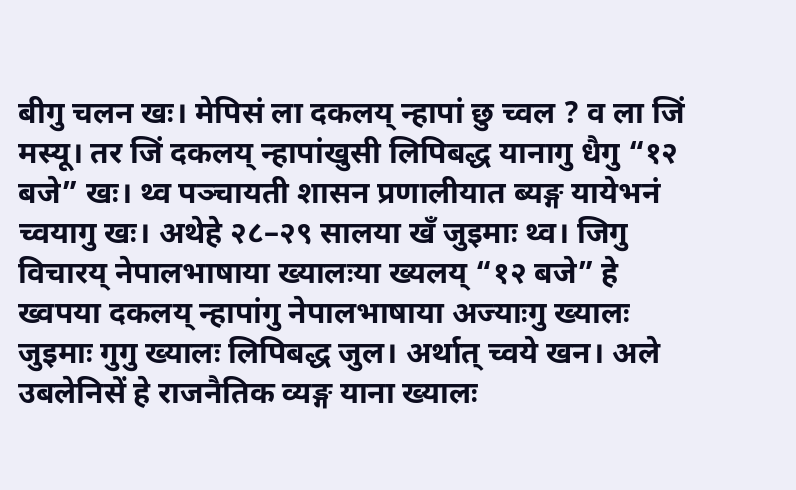बीगु चलन खः। मेपिसं ला दकलय् न्हापां छु च्वल ? व ला जिं मस्यू। तर जिं दकलय् न्हापांखुसी लिपिबद्ध यानागु धैगु “१२ बजे” खः। थ्व पञ्चायती शासन प्रणालीयात ब्यङ्ग यायेभनं च्वयागु खः। अथेहे २८–२९ सालया खँ जुइमाः थ्व। जिगु विचारय् नेपालभाषाया ख्यालःया ख्यलय् “१२ बजे” हे ख्वपया दकलय् न्हापांगु नेपालभाषाया अज्याःगु ख्यालः जुइमाः गुगु ख्यालः लिपिबद्ध जुल। अर्थात् च्वये खन। अले उबलेनिसें हे राजनैतिक व्यङ्ग याना ख्यालः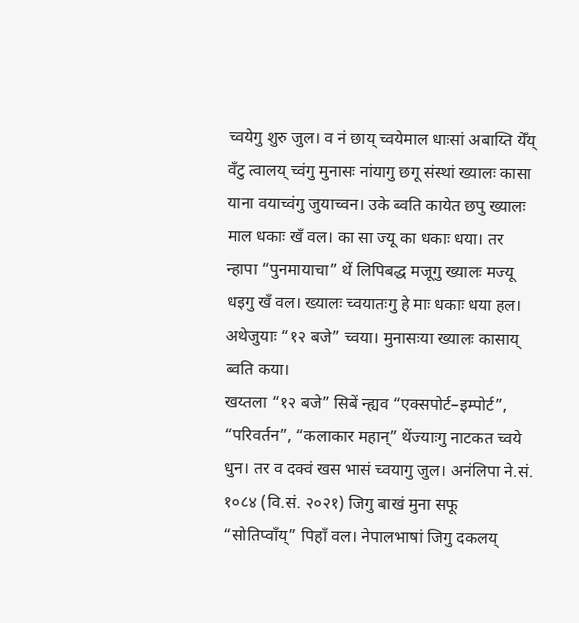च्वयेगु शुरु जुल। व नं छाय् च्वयेमाल धाःसां अबाय्ति येँय् वँटु त्वालय् च्वंगु मुनासः नांयागु छगू संस्थां ख्यालः कासा याना वयाच्वंगु जुयाच्वन। उके ब्वति कायेत छपु ख्यालः माल धकाः खँ वल। का सा ज्यू का धकाः धया। तर न्हापा “पुनमायाचा” थें लिपिबद्ध मजूगु ख्यालः मज्यू धइगु खँ वल। ख्यालः च्वयातःगु हे माः धकाः धया हल। अथेजुयाः “१२ बजे” च्वया। मुनासःया ख्यालः कासाय् ब्वति कया।
खय्तला “१२ बजे” सिबें न्ह्यव “एक्सपोर्ट–इम्पोर्ट”, “परिवर्तन”, “कलाकार महान्” थेंज्याःगु नाटकत च्वये धुन। तर व दक्वं खस भासं च्वयागु जुल। अनंलिपा ने.सं. १०८४ (वि.सं. २०२१) जिगु बाखं मुना सफू “सोतिप्वाँय्” पिहाँ वल। नेपालभाषां जिगु दकलय्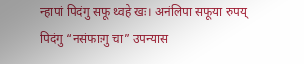न्हापां पिदंगु सफू थ्वहे खः। अनंलिपा सफूया रुपय् पिदंगु “नसंफाःगु चा” उपन्यास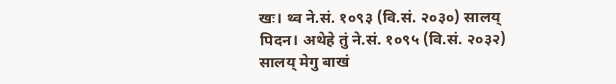खः। थ्व ने.सं. १०९३ (वि.सं. २०३०) सालय् पिदन। अथेहे तुं ने.सं. १०९५ (वि.सं. २०३२) सालय् मेगु बाखं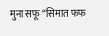मुना सफू “सिमात फफ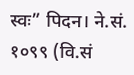स्वः” पिदन। ने.सं. १०९९ (वि.सं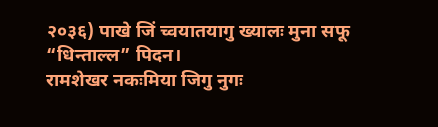२०३६) पाखे जिं च्वयातयागु ख्यालः मुना सफू “धिन्ताल्ल” पिदन।
रामशेखर नकःमिया जिगु नुगः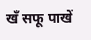खँ सफू पाखें